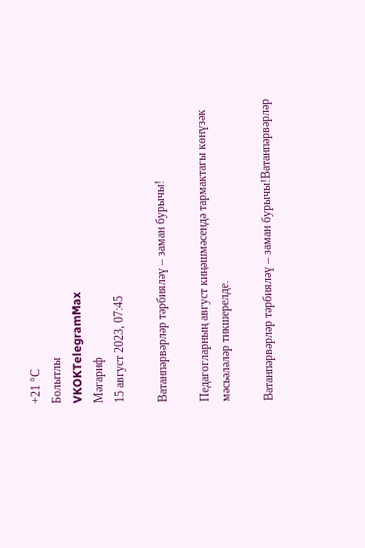+21 °С
Болытлы
VKOKTelegramMax
Мәгариф
15 август 2023, 07:45

Ватанпәрвәрләр тәрбияләү – заман бурычы!

Педагогларның август киңәшмәсендә тармактагы көнүзәк мәсьәләләр тикшерелде.

Ватанпәрвәрләр тәрбияләү – заман бурычы!Ватанпәрвәрләр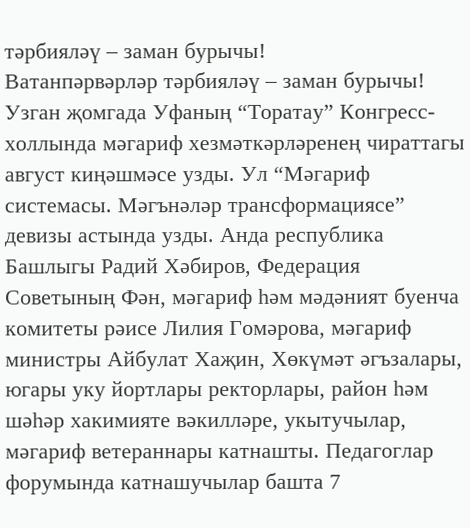тәрбияләү – заман бурычы!
Ватанпәрвәрләр тәрбияләү – заман бурычы!
Узган җомгада Уфаның “Торатау” Конгресс-холлында мәгариф хезмәткәрләренең чираттагы август киңәшмәсе узды. Ул “Мәгариф системасы. Мәгънәләр трансформациясе” девизы астында узды. Анда республика Башлыгы Радий Хәбиров, Федерация Советының Фән, мәгариф һәм мәдәният буенча комитеты рәисе Лилия Гомәрова, мәгариф министры Айбулат Хаҗин, Хөкүмәт әгъзалары, югары уку йортлары ректорлары, район һәм шәһәр хакимияте вәкилләре, укытучылар, мәгариф ветераннары катнашты. Педагоглар форумында катнашучылар башта 7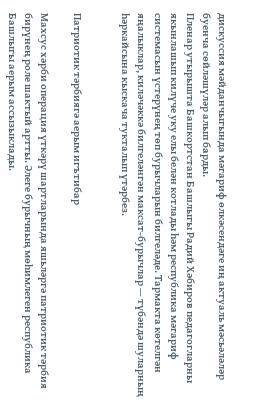дискуссия мәйданчыгында мәгариф өлкәсендәге иң актуаль мәсьәләләр буенча сөйләшүләр алып барды.
Пленар утырышта Башкортстан Башлыгы Радий Хәбиров педагогларны якынлашып килүче уку елы белән котлады һәм республика мәгариф системасын үстерүнең төп бурычларын билгеләде. Тармакта көтелгән яңалыклар, киләчәккә билгеләнгән максат-бурычлар — түбәндә шуларның һәркайсына кыскача тукталып үтәрбез.


Патриотик тәрбиягә аерым игътибар

Махсус хәрби операция үткәрү шартларында яшьләргә патриотик тәрбия бирүнең роле шактый артты. Әлеге бурычның мөһимлеген республика Башлыгы аерым ассызыклады.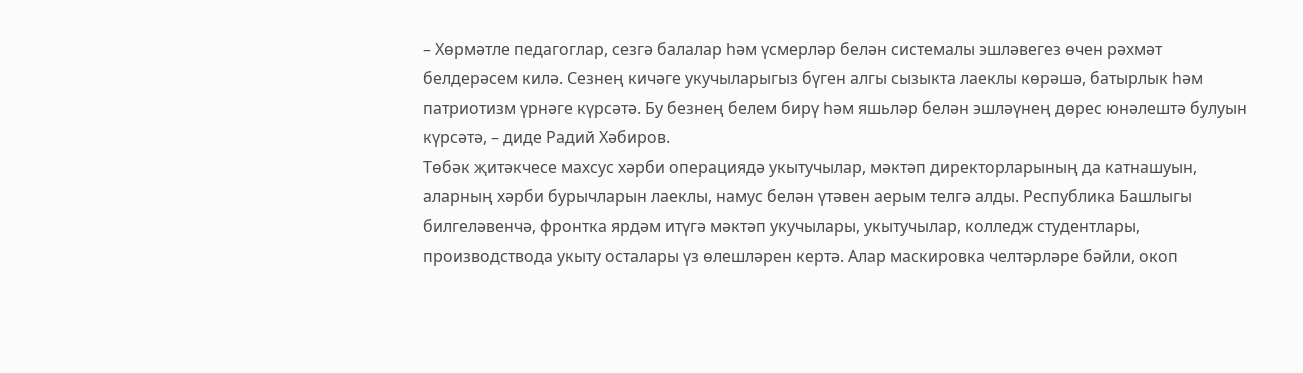– Хөрмәтле педагоглар, сезгә балалар һәм үсмерләр белән системалы эшләвегез өчен рәхмәт белдерәсем килә. Сезнең кичәге укучыларыгыз бүген алгы сызыкта лаеклы көрәшә, батырлык һәм патриотизм үрнәге күрсәтә. Бу безнең белем бирү һәм яшьләр белән эшләүнең дөрес юнәлештә булуын күрсәтә, – диде Радий Хәбиров.
Төбәк җитәкчесе махсус хәрби операциядә укытучылар, мәктәп директорларының да катнашуын, аларның хәрби бурычларын лаеклы, намус белән үтәвен аерым телгә алды. Республика Башлыгы билгеләвенчә, фронтка ярдәм итүгә мәктәп укучылары, укытучылар, колледж студентлары, производствода укыту осталары үз өлешләрен кертә. Алар маскировка челтәрләре бәйли, окоп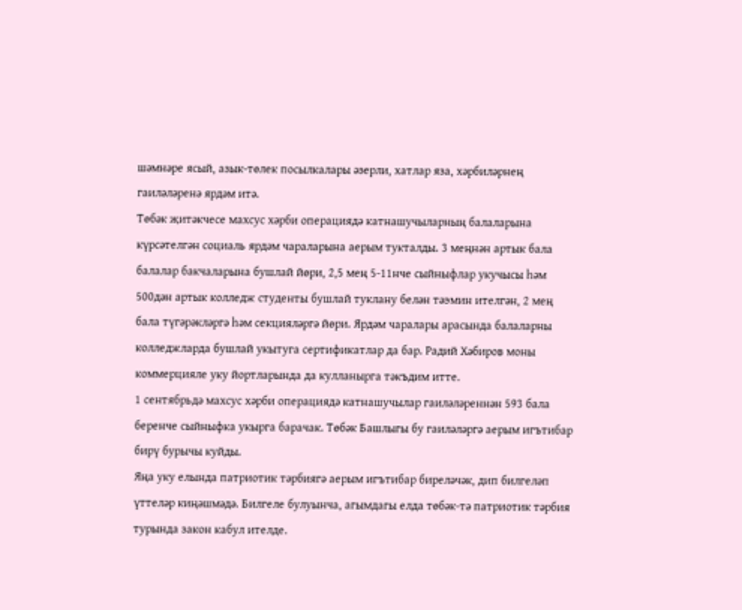шәмнәре ясый, азык-төлек посылкалары әзерли, хатлар яза, хәрбиләрнең гаиләләренә ярдәм итә.
Төбәк җитәкчесе махсус хәрби операциядә катнашучыларның балаларына күрсәтелгән социаль ярдәм чараларына аерым тукталды. 3 меңнән артык бала балалар бакчаларына бушлай йөри, 2,5 мең 5-11нче сыйныфлар укучысы һәм 500дән артык колледж студенты бушлай туклану белән тәэмин ителгән, 2 мең бала түгәрәкләргә һәм секцияләргә йөри. Ярдәм чаралары арасында балаларны колледжларда бушлай укытуга сертификатлар да бар. Радий Хәбиров моны коммерцияле уку йортларында да кулланырга тәкъдим итте.
1 сентябрьдә махсус хәрби операциядә катнашучылар гаиләләреннән 593 бала беренче сыйныфка укырга барачак. Төбәк Башлыгы бу гаиләләргә аерым игътибар бирү бурычы куйды.
Яңа уку елында патриотик тәрбиягә аерым игътибар биреләчәк, дип билгеләп үттеләр киңәшмәдә. Билгеле булуынча, агымдагы елда төбәк-тә патриотик тәрбия турында закон кабул ителде.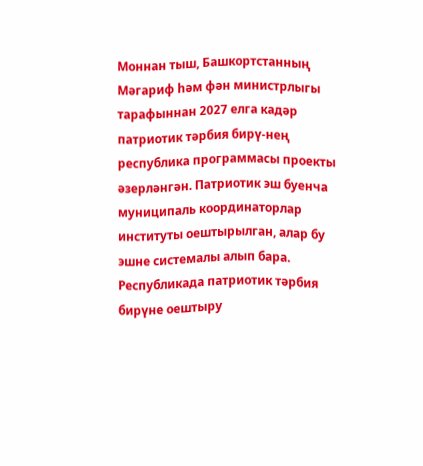Моннан тыш, Башкортстанның Мәгариф һәм фән министрлыгы тарафыннан 2027 елга кадәр патриотик тәрбия бирү-нең республика программасы проекты әзерләнгән. Патриотик эш буенча муниципаль координаторлар институты оештырылган, алар бу эшне системалы алып бара.
Республикада патриотик тәрбия бирүне оештыру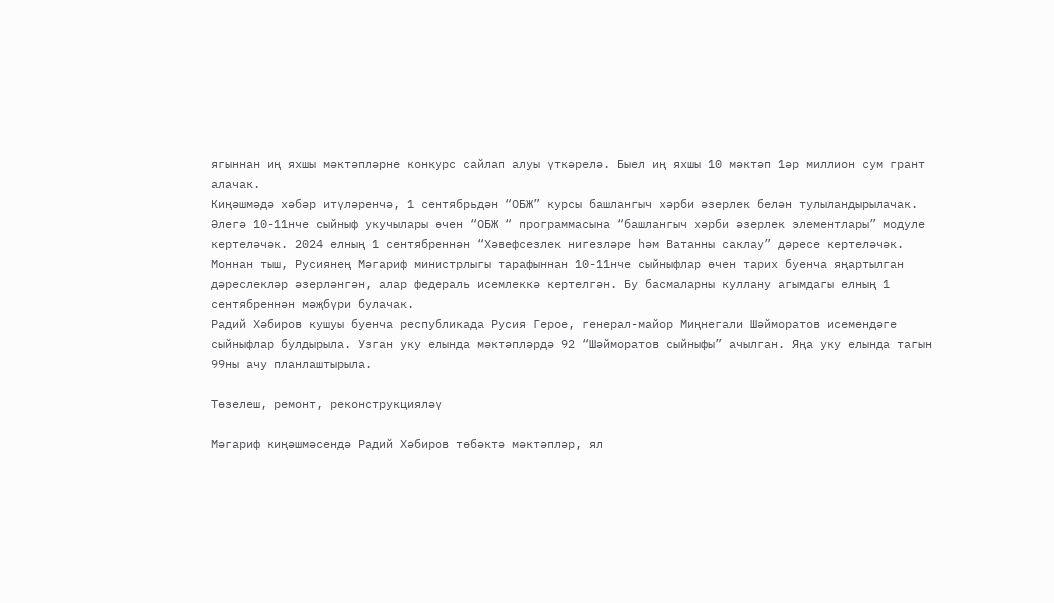ягыннан иң яхшы мәктәпләрне конкурс сайлап алуы үткәрелә. Быел иң яхшы 10 мәктәп 1әр миллион сум грант алачак.
Киңәшмәдә хәбәр итүләренчә, 1 сентябрьдән “ОБЖ” курсы башлангыч хәрби әзерлек белән тулыландырылачак. Әлегә 10-11нче сыйныф укучылары өчен “ОБЖ “ программасына “башлангыч хәрби әзерлек элементлары” модуле кертеләчәк. 2024 елның 1 сентябреннән “Хәвефсезлек нигезләре һәм Ватанны саклау” дәресе кертеләчәк.
Моннан тыш, Русиянең Мәгариф министрлыгы тарафыннан 10-11нче сыйныфлар өчен тарих буенча яңартылган дәреслекләр әзерләнгән, алар федераль исемлеккә кертелгән. Бу басмаларны куллану агымдагы елның 1 сентябреннән мәҗбүри булачак.
Радий Хәбиров кушуы буенча республикада Русия Герое, генерал-майор Миңнегали Шәйморатов исемендәге сыйныфлар булдырыла. Узган уку елында мәктәпләрдә 92 “Шәйморатов сыйныфы” ачылган. Яңа уку елында тагын 99ны ачу планлаштырыла.

Төзелеш, ремонт, реконструкцияләү

Мәгариф киңәшмәсендә Радий Хәбиров төбәктә мәктәпләр, ял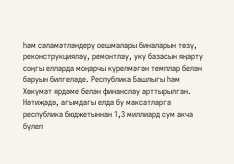һәм сәламәтләндерү оешмалары биналарын төзү, реконструкцияләү, ремонтлау, уку базасын яңарту соңгы елларда моңарчы күрелмәгән темплар белән баруын билгеләде. Республика Башлыгы һәм Хөкүмәт ярдәме белән финанслау арттырылган. Нәтиҗәдә, агымдагы елда бу максатларга республика бюджетыннан 1,3 миллиард сум акча бүлеп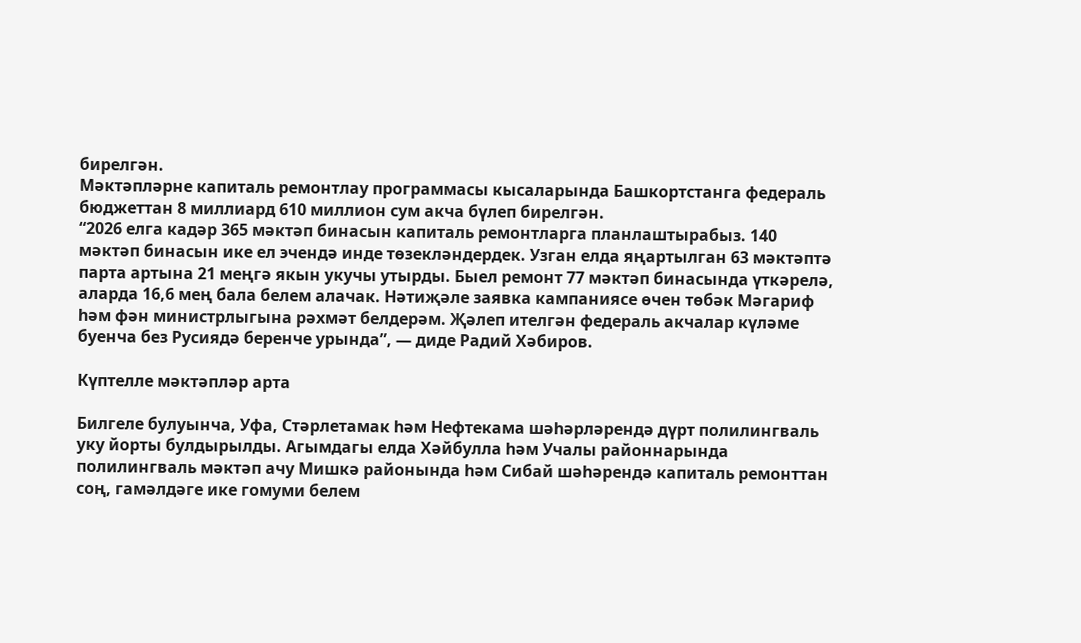бирелгән.
Мәктәпләрне капиталь ремонтлау программасы кысаларында Башкортстанга федераль бюджеттан 8 миллиард 610 миллион сум акча бүлеп бирелгән.
“2026 елга кадәр 365 мәктәп бинасын капиталь ремонтларга планлаштырабыз. 140 мәктәп бинасын ике ел эчендә инде төзекләндердек. Узган елда яңартылган 63 мәктәптә парта артына 21 меңгә якын укучы утырды. Быел ремонт 77 мәктәп бинасында үткәрелә, аларда 16,6 мең бала белем алачак. Нәтиҗәле заявка кампаниясе өчен төбәк Мәгариф һәм фән министрлыгына рәхмәт белдерәм. Җәлеп ителгән федераль акчалар күләме буенча без Русиядә беренче урында”, — диде Радий Хәбиров.

Күптелле мәктәпләр арта

Билгеле булуынча, Уфа, Стәрлетамак һәм Нефтекама шәһәрләрендә дүрт полилингваль уку йорты булдырылды. Агымдагы елда Хәйбулла һәм Учалы районнарында полилингваль мәктәп ачу Мишкә районында һәм Сибай шәһәрендә капиталь ремонттан соң, гамәлдәге ике гомуми белем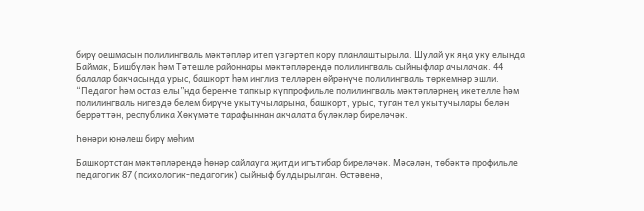бирү оешмасын полилингваль мәктәпләр итеп үзгәртеп кору планлаштырыла. Шулай ук яңа уку елында Баймак, Бишбүләк һәм Тәтешле районнары мәктәпләрендә полилингваль сыйныфлар ачылачак. 44 балалар бакчасында урыс, башкорт һәм инглиз телләрен өйрәнүче полилингваль төркемнәр эшли.
“Педагог һәм остаз елы”нда беренче тапкыр күппрофильле полилингваль мәктәпләрнең икетелле һәм полилингваль нигездә белем бирүче укытучыларына, башкорт, урыс, туган тел укытучылары белән беррәттән, республика Хөкүмәте тарафыннан акчалата бүләкләр биреләчәк.

Һөнәри юнәлеш бирү мөһим

Башкортстан мәктәпләрендә һөнәр сайлауга җитди игътибар биреләчәк. Мәсәлән, төбәктә профильле педагогик 87 (психологик-педагогик) сыйныф булдырылган. Өстәвенә,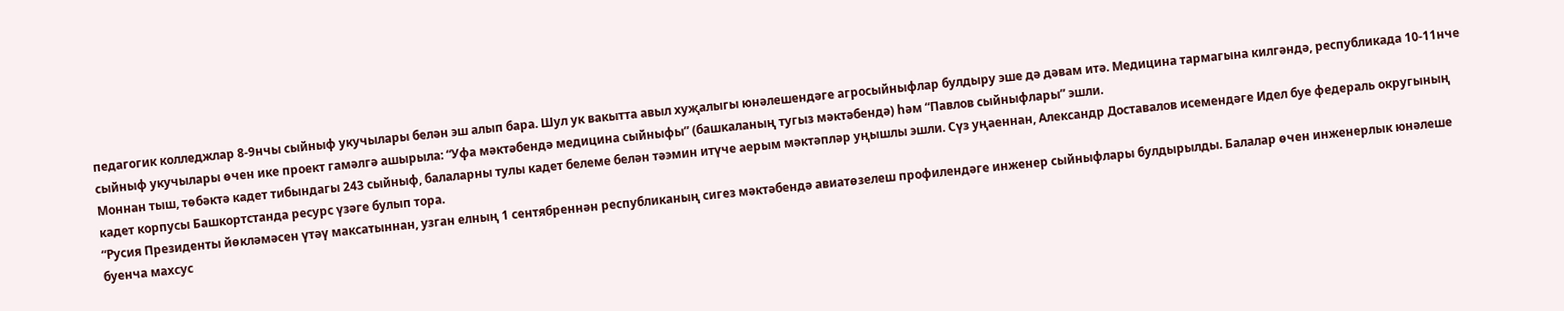педагогик колледжлар 8-9нчы сыйныф укучылары белән эш алып бара. Шул ук вакытта авыл хуҗалыгы юнәлешендәге агросыйныфлар булдыру эше дә дәвам итә. Медицина тармагына килгәндә, республикада 10-11нче сыйныф укучылары өчен ике проект гамәлгә ашырыла: “Уфа мәктәбендә медицина сыйныфы” (башкаланың тугыз мәктәбендә) һәм “Павлов сыйныфлары” эшли.
Моннан тыш, төбәктә кадет тибындагы 243 сыйныф, балаларны тулы кадет белеме белән тәэмин итүче аерым мәктәпләр уңышлы эшли. Сүз уңаеннан, Александр Доставалов исемендәге Идел буе федераль округының кадет корпусы Башкортстанда ресурс үзәге булып тора.
“Русия Президенты йөкләмәсен үтәү максатыннан, узган елның 1 сентябреннән республиканың сигез мәктәбендә авиатөзелеш профилендәге инженер сыйныфлары булдырылды. Балалар өчен инженерлык юнәлеше буенча махсус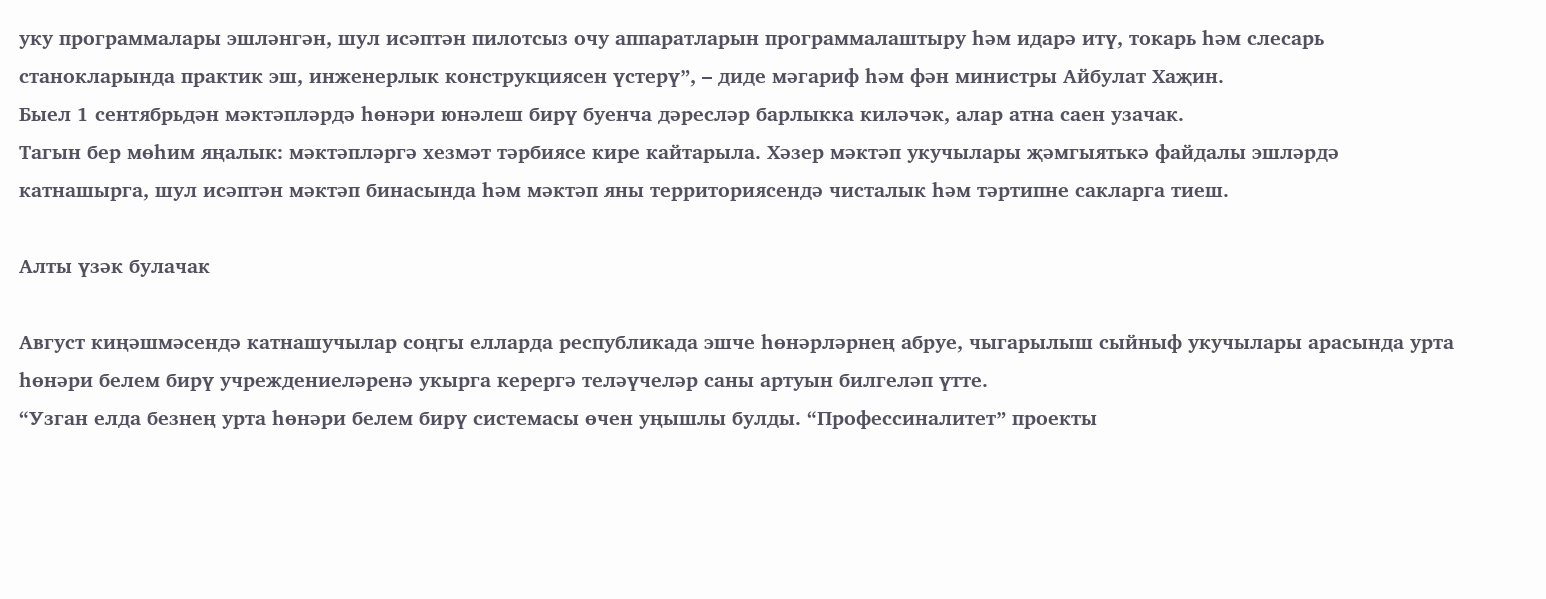уку программалары эшләнгән, шул исәптән пилотсыз очу аппаратларын программалаштыру һәм идарә итү, токарь һәм слесарь станокларында практик эш, инженерлык конструкциясен үстерү”, – диде мәгариф һәм фән министры Айбулат Хаҗин.
Быел 1 сентябрьдән мәктәпләрдә һөнәри юнәлеш бирү буенча дәресләр барлыкка киләчәк, алар атна саен узачак.
Тагын бер мөһим яңалык: мәктәпләргә хезмәт тәрбиясе кире кайтарыла. Хәзер мәктәп укучылары җәмгыятькә файдалы эшләрдә катнашырга, шул исәптән мәктәп бинасында һәм мәктәп яны территориясендә чисталык һәм тәртипне сакларга тиеш.

Алты үзәк булачак

Август киңәшмәсендә катнашучылар соңгы елларда республикада эшче һөнәрләрнең абруе, чыгарылыш сыйныф укучылары арасында урта һөнәри белем бирү учреждениеләренә укырга керергә теләүчеләр саны артуын билгеләп үтте.
“Узган елда безнең урта һөнәри белем бирү системасы өчен уңышлы булды. “Профессиналитет” проекты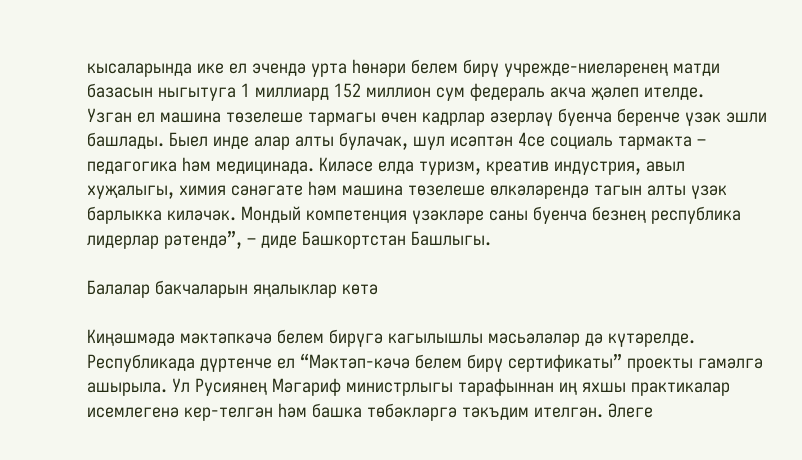кысаларында ике ел эчендә урта һөнәри белем бирү учрежде-ниеләренең матди базасын ныгытуга 1 миллиард 152 миллион сум федераль акча җәлеп ителде.
Узган ел машина төзелеше тармагы өчен кадрлар әзерләү буенча беренче үзәк эшли башлады. Быел инде алар алты булачак, шул исәптән 4се социаль тармакта – педагогика һәм медицинада. Киләсе елда туризм, креатив индустрия, авыл хуҗалыгы, химия сәнәгате һәм машина төзелеше өлкәләрендә тагын алты үзәк барлыкка киләчәк. Мондый компетенция үзәкләре саны буенча безнең республика лидерлар рәтендә”, – диде Башкортстан Башлыгы.

Балалар бакчаларын яңалыклар көтә

Киңәшмәдә мәктәпкәчә белем бирүгә кагылышлы мәсьәләләр дә күтәрелде. Республикада дүртенче ел “Мәктәп-кәчә белем бирү сертификаты” проекты гамәлгә ашырыла. Ул Русиянең Мәгариф министрлыгы тарафыннан иң яхшы практикалар исемлегенә кер-телгән һәм башка төбәкләргә тәкъдим ителгән. Әлеге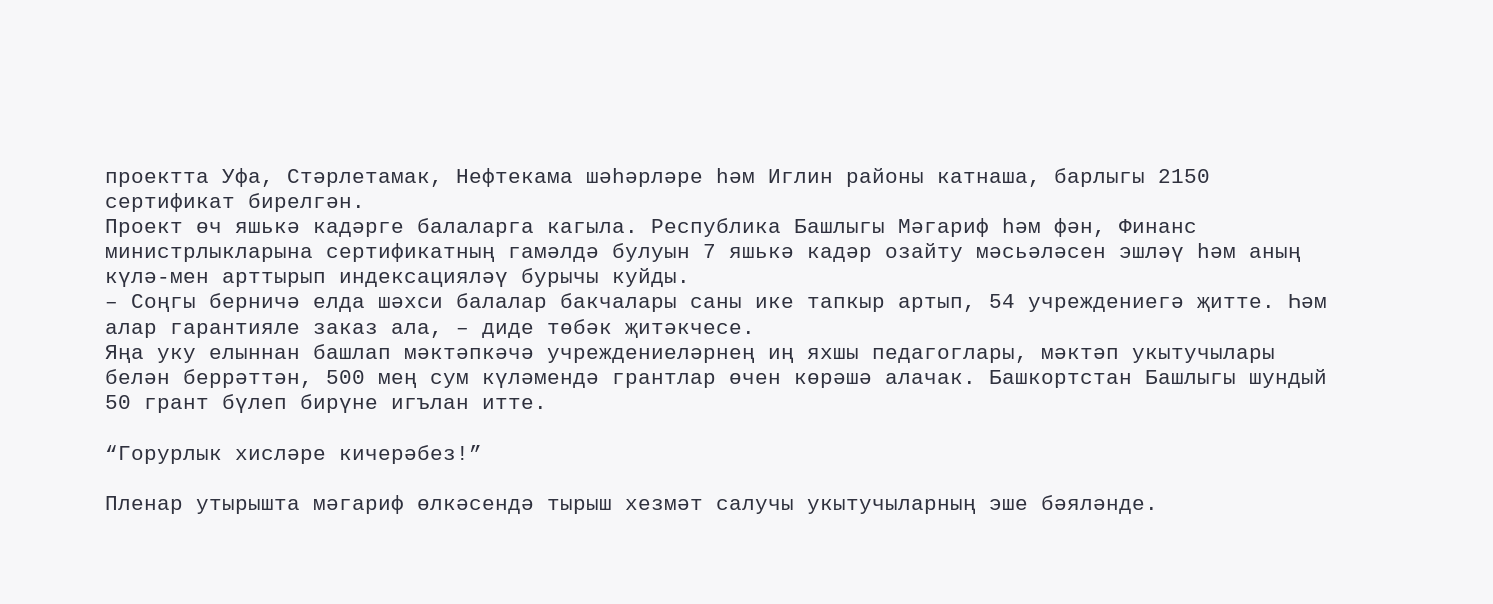проектта Уфа, Стәрлетамак, Нефтекама шәһәрләре һәм Иглин районы катнаша, барлыгы 2150 сертификат бирелгән.
Проект өч яшькә кадәрге балаларга кагыла. Республика Башлыгы Мәгариф һәм фән, Финанс министрлыкларына сертификатның гамәлдә булуын 7 яшькә кадәр озайту мәсьәләсен эшләү һәм аның күлә-мен арттырып индексацияләү бурычы куйды.
– Соңгы берничә елда шәхси балалар бакчалары саны ике тапкыр артып, 54 учреждениегә җитте. Һәм алар гарантияле заказ ала, – диде төбәк җитәкчесе.
Яңа уку елыннан башлап мәктәпкәчә учреждениеләрнең иң яхшы педагоглары, мәктәп укытучылары белән беррәттән, 500 мең сум күләмендә грантлар өчен көрәшә алачак. Башкортстан Башлыгы шундый 50 грант бүлеп бирүне игълан итте.

“Горурлык хисләре кичерәбез!”

Пленар утырышта мәгариф өлкәсендә тырыш хезмәт салучы укытучыларның эше бәяләнде.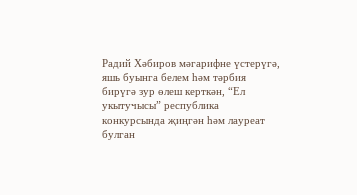Радий Хәбиров мәгарифне үстерүгә, яшь буынга белем һәм тәрбия бирүгә зур өлеш керткән, “Ел укытучысы” республика конкурсында җиңгән һәм лауреат булган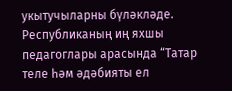укытучыларны бүләкләде.
Республиканың иң яхшы педагоглары арасында “Татар теле һәм әдәбияты ел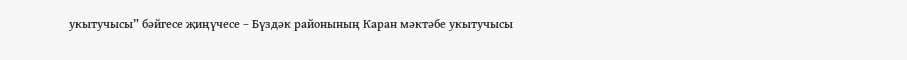укытучысы” бәйгесе җиңүчесе – Бүздәк районының Каран мәктәбе укытучысы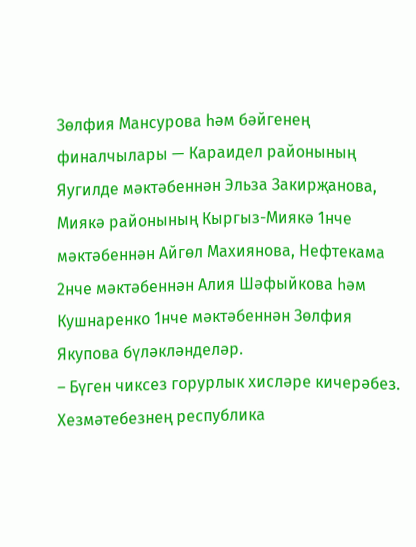Зөлфия Мансурова һәм бәйгенең финалчылары — Караидел районының Яугилде мәктәбеннән Эльза Закирҗанова, Миякә районының Кыргыз-Миякә 1нче мәктәбеннән Айгөл Махиянова, Нефтекама 2нче мәктәбеннән Алия Шәфыйкова һәм Кушнаренко 1нче мәктәбеннән Зөлфия Якупова бүләкләнделәр.
– Бүген чиксез горурлык хисләре кичерәбез. Хезмәтебезнең республика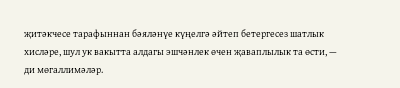җитәкчесе тарафыннан бәяләнүе күңелгә әйтеп бетергесез шатлык хисләре, шул ук вакытта алдагы эшчәнлек өчен җаваплылык та өсти, — ди мөгаллимәләр.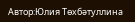Автор:Юлия Төхбәтуллина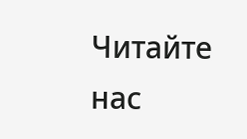Читайте нас